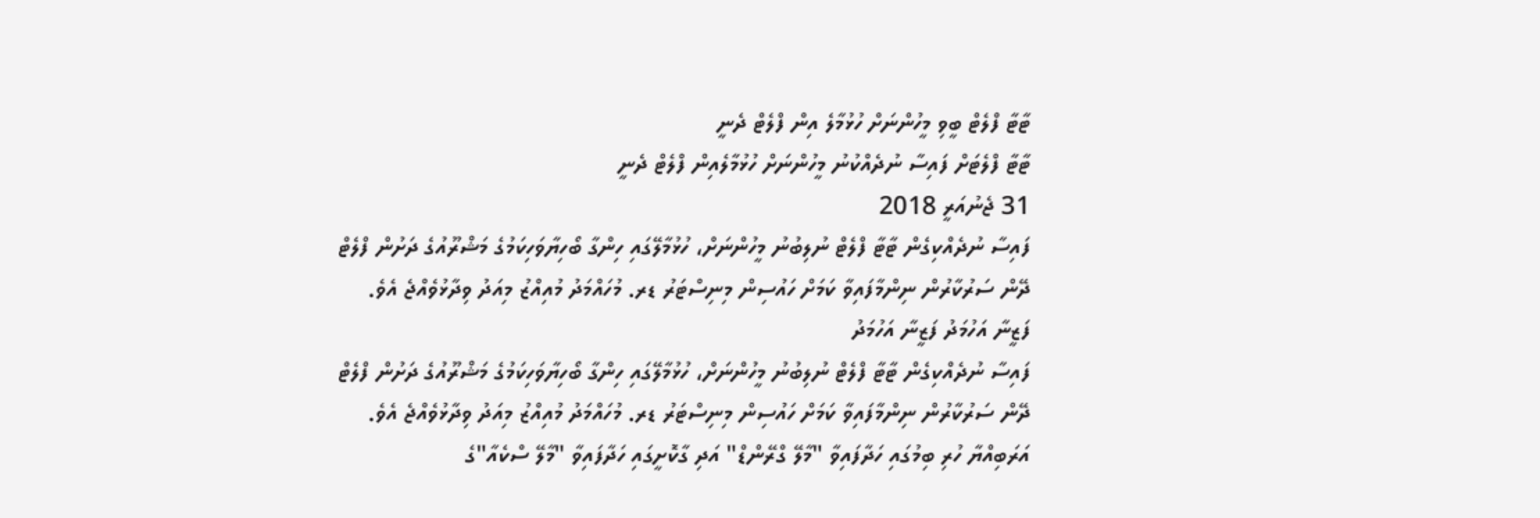ޓާޓާ ފްލެޓް ބީވި މީހުންނަށް ހުޅުމާލެ އިން ފްލެޓް ދެނީ
ޓާޓާ ފްލެޓަށް ފައިސާ ނުދެއްކުނު މީހުންނަށް ހުޅުމާލެއިން ފްލެޓް ދެނީ
31 ޖެނުއަރީ 2018
ފައިސާ ނުދެއްކިގެން ޓާޓާ ފްލެޓް ނުލިބުނު މީހުންނަށް، ހުޅުމާލޭގައި ހިންގާ ބޯހިޔާވަހިކަމުގެ މަޝްރޫއުގެ ދަށުން ފްލެޓް ދޭން ސަރުކާރުން ނިންމާފައިވާ ކަމަށް ހައުސިން މިނިސްޓަރު ޑރ. މުހައްމަދު މުއިއްޒު މިއަދު ވިދާޅުވެއްޖެ އެވެ.
ފަޒީނާ އަހުމަދު ފަޒީނާ އަހުމަދު
ފައިސާ ނުދެއްކިގެން ޓާޓާ ފްލެޓް ނުލިބުނު މީހުންނަށް، ހުޅުމާލޭގައި ހިންގާ ބޯހިޔާވަހިކަމުގެ މަޝްރޫއުގެ ދަށުން ފްލެޓް ދޭން ސަރުކާރުން ނިންމާފައިވާ ކަމަށް ހައުސިން މިނިސްޓަރު ޑރ. މުހައްމަދު މުއިއްޒު މިއަދު ވިދާޅުވެއްޖެ އެވެ.
އަރަބިއްޔާ ހުރި ބިމުގައި ހަދާފައިވާ "މާލޭ ގްރޭންޑް" އަދި ގާކޮށީގައި ހަދާފައިވާ "މާލޭ ސްކެއާ"ގެ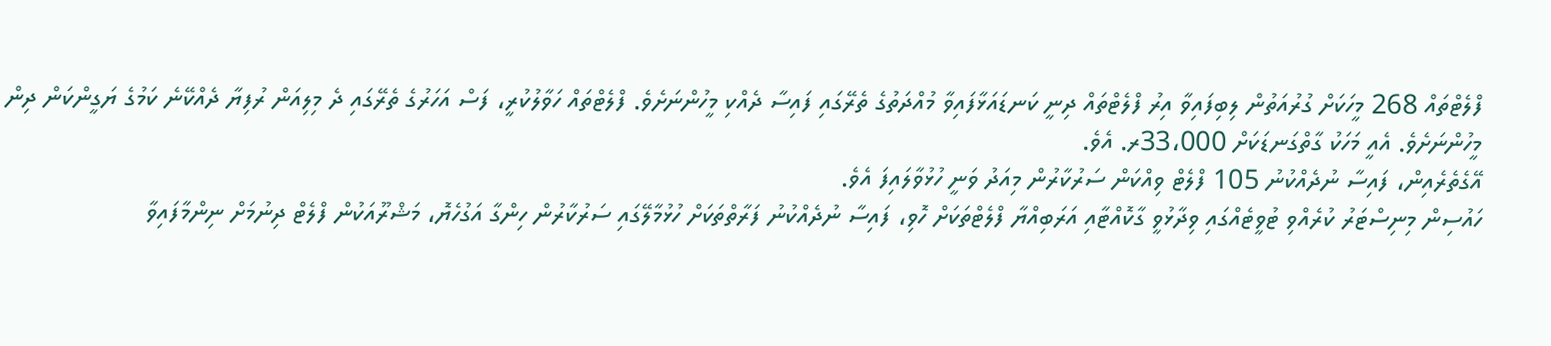ފްލެޓްތައް 268 މީހަކަށް ގުރުއަތުން ލިބިފައިވާ އިރު ފްލެޓްތައް ދިނީ ކަނޑައަޅާފައިވާ މުއްދަތުގެ ތެރޭގައި ފައިސާ ދެއްކި މީހުންނަށެވެ. ފްލެޓްތައް ހަވާލުކުރީ، ފަސް އަހަރުގެ ތެރޭގައި ދެ މިލިއަން ރުފިޔާ ދެއްކޭނެ ކަމުގެ ޔަގީންކަން ދިން މީހުންނަށެވެ. އެއީ މަހަކު ގާތްގަނޑަކަށް 33،000ރ. އެވެ.
އޭގެތެރެއިން، ފައިސާ ނުދެއްކުނު 105 ފްލެޓް ވިއްކަން ސަރުކާރުން މިއަދު ވަނީ ހުޅުވާލައިފަ އެވެ.
ހައުސިން މިނިސްޓަރު ކުރެއްވި ޓުވީޓެއްގައި ވިދާޅުވީ ގާކޮއްޓާއި އަރަބިއްޔާ ފްލެޓްތަކަށް ހޮވި، ފައިސާ ނުދެއްކުނު ފަރާތްތަކަށް ހުޅުމާލޭގައި ސަރުކާރުން ހިންގާ އަގުހެޔޮ، މަޝްރޫއަކުން ފްލެޓް ދިނުމަށް ނިންމާފައިވާ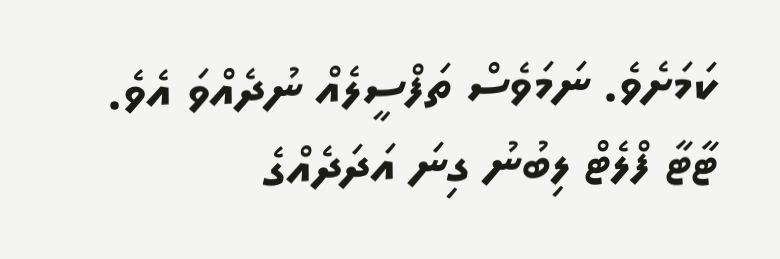ކަމަށެވެ. ނަމަވެސް ތަފްސީލެއް ނުދެއްވަ އެވެ.
ޓާޓާ ފްލެޓް ލިބުނު ގިނަ އަދަދެއްގެ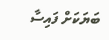ބަޔަކަށް ފައިސާ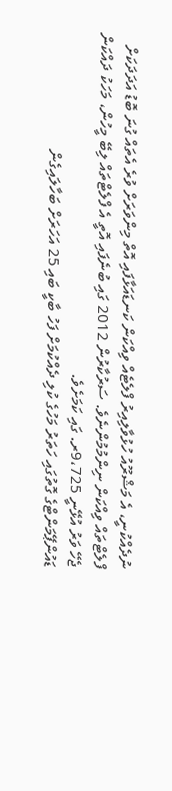ނުދެއްކުނީ، އެ މަޝްރޫއު ހުޅުވާލިއިރު ފްލެޓެއް ވިއްކަން ކަނޑައަޅާފައި އޮތް މިންވަރަށް ވުރެ އެތައް ގުނަ ބޮޑު އަދަދަކަށް ފްލެޓްތައް ވިއްކަން ނިންމުމުންނެވެ. ސަރުކާރުން 2012 ގައި ބުނެފައި އޮތީ އެ ފްލެޓްތައް ލިބޭ މީހުން، މަހަކު ދައްކަން ޖެހޭ ވަރު އުޅޭނީ 9،725ރ. ގައި ކަމަށެވެ.
ޑައުންޕޭމަންޓްގެ ގޮތުގައި ހަތަރު މަހުގެ ކުލި ދެއްކުމަށް ފަހު ބާކީ ބައި 25 އަހަރަށް ބަހާލައިގެން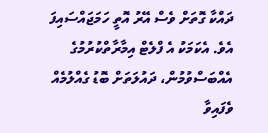ދައްކާ ގޮތަށް ވެސް އޭރު އޮތީ ހަމަޖައްސައިފަ އެވެ. އެކަމަކު އެ ފްލެޓް އިމާރާތްކުރުމުގެ އެއްބަސްވުމުން، ދައުލަތަށް ބޮޑު ގެއްލުމެއް ވެފައިވާ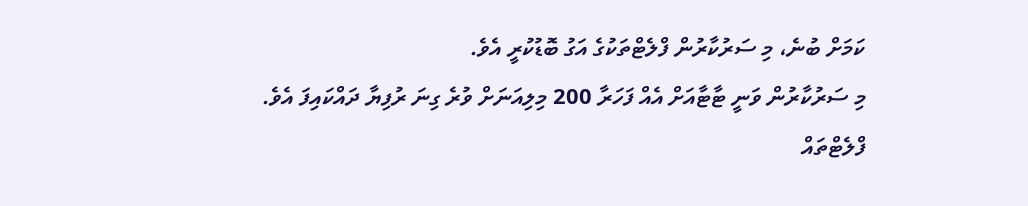ކަމަށް ބުނެ، މި ސަރުކާރުން ފްލެޓްތަކުގެ އަގު ބޮޑުކުރީ އެވެ.
މި ސަރުކާރުން ވަނީ ޓާޓާއަށް އެއް ފަހަރާ 200 މިލިއަނަށް ވުރެ ގިނަ ރުފިޔާ ދައްކައިފަ އެވެ. ފްލެޓްތައް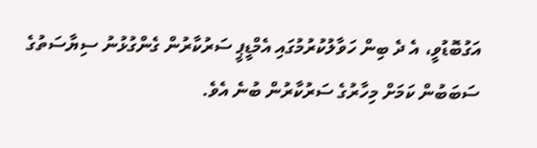އަގުބޮޑުވީ، އެ ދެ ބިން ހަވާލުކުރުމުގައި އެމްޑީޕީ ސަރުކާރުން ގެންގުޅުނު ސިޔާސަތުގެ ސަބަބުން ކަމަށް މިހާރުގެ ސަރުކާރުން ބުނެ އެވެ.